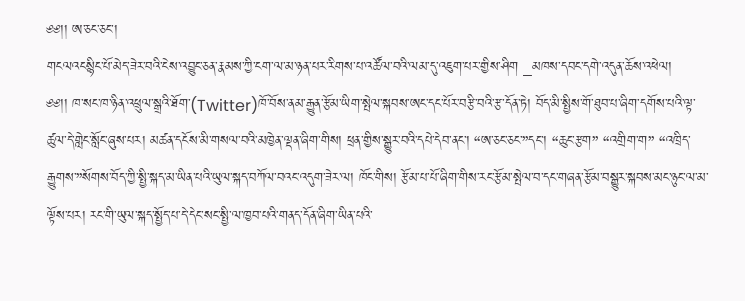༅༅།། ཨ་ཅང་ཅང་།
གངལའངསྙིང་པོ་མེད་ཟེར་བའི་ངེས་འབྱུང་ཅན་རྣམས་ཀྱི་ངག་ལ་མ་ཉན་པར་རིགས་པ་འཚོལ་བའི་ལམ་དུ་འཇུག་པར་གྱིས་ཤིག _མཁས་དབང་དགེ་འདུན་ཆོས་འཕེལ།
༅༅།། ཁ་སང་ཁ་ཉིན་འཕྲུལ་སྒྲའི་ཐོག་(Twitter)ཁོ་བོས་ནམ་རྒྱུན་རྩོམ་ཡིག་སྤེལ་སྐབས་ཨང་དང་པོར་བརྩི་བའི་རྩ་དོན་ཏེ། བོད་མི་སྤྱིས་གོ་ཐུབ་པ་ཞིག་དགོས་པའི་ལྟ་ཚུལ་དེ་གླེང་སློང་ཞུས་པར། མཚན་དངོས་མི་གསལ་བའི་མཁྱེན་ལྡན་ཞིག་གིས། ཕྲན་གྱིས་སྒྱུར་བའི་དཔེ་དེབ་ནང་། “ཨ་ཅང་ཅང་”དང་། “ཆུང་རྩག” “འགྲིག་ག” “འཁྲིད་རྒྱུགས་”སོགས་བོད་ཀྱི་སྤྱི་སྐད་མ་ཡིན་པའི་ཡུལ་སྐད་བཀོལ་བའང་འདུག་ཟེར་ལ། ཁོང་གིས། རྩོམ་པ་པོ་ཞིག་གིས་རང་རྩོམ་སྤེལ་བ་དང་གཞན་རྩོམ་བསྒྱུར་སྐབས་མང་ཉུང་ལ་མ་ལྟོས་པར། རང་གི་ཡུལ་སྐད་སྤྱོད་པ་དེ་དེང་སང་སྤྱི་ལ་ཁྱབ་པའི་གནད་དོན་ཞིག་ཡིན་པའི་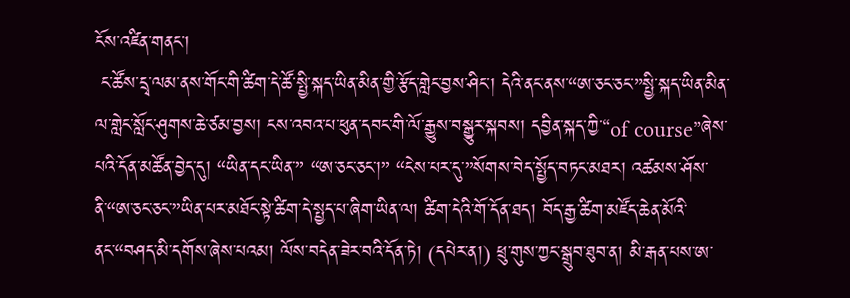ངོས་འཛིན་གནང་།
 ང་ཚོས་དྲྭ་ལམ་ནས་གོང་གི་ཚིག་དེ་ཚོ་སྤྱི་སྐད་ཡིན་མིན་གྱི་རྩོད་གླེང་བྱས་ཤིང་། དེའི་ནང་ནས་“ཨ་ཅང་ཅང་”སྤྱི་སྐད་ཡིན་མིན་ལ་གླེང་སློང་ཤུགས་ཆེ་ཙམ་བྱས། ངས་འབའ་པ་ཕུན་དབང་གི་ལོ་རྒྱུས་བསྒྱུར་སྐབས། དབྱིན་སྐད་ཀྱི་“of course”ཞེས་པའི་དོན་མཚོན་བྱེད་དུ། “ཡིན་དང་ཡིན་” “ཨ་ཅང་ཅང་།” “ངེས་པར་དུ་”སོགས་བེད་སྤྱོད་བཏང་མཐར། འཚམས་ཤོས་ནི་“ཨ་ཅང་ཅང་”ཡིན་པར་མཐོང་སྟེ་ཚིག་དེ་སྤྱད་པ་ཞིག་ཡིན་ལ། ཚིག་དེའི་གོ་དོན་ཐད། བོད་རྒྱ་ཚིག་མཛོད་ཆེན་མོའི་ནང་“བཤད་མི་དགོས་ཞེས་པའམ། ལོས་བདེན་ཟེར་བའི་དོན་ཏེ། (དཔེར་ན།) ཕྲུ་གུས་ཀྱང་སྒྲུབ་ཐུབ་ན། མི་རྒན་པས་ཨ་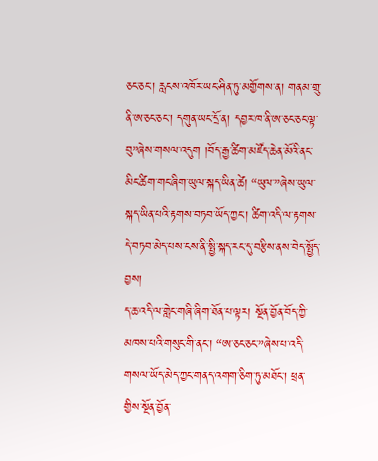ཅང་ཅང་། རླངས་འཁོར་ཡང་ཤིན་ཏུ་མགྱོགས་ན། གནམ་གྲུ་ནི་ཨ་ཅང་ཅང་། དགུན་ཡང་དྲོ་ན། དབྱར་ཁ་ནི་ཨ་ཅང་ཅང་ལྟ་བུ”ཞེས་གསལ་འདུག །བོད་རྒྱ་ཚིག་མཛོད་ཆེན་མོའི་ནང་མིང་ཚིག་གང་ཞིག་ཡུལ་སྐད་ཡིན་ཚེ། “ཡུལ་”ཞེས་ཡུལ་སྐད་ཡིན་པའི་རྟགས་བཏབ་ཡོད་ཀྱང་། ཚིག་འདི་ལ་རྟགས་དེ་བཏབ་མེད་པས་ངས་ནི་སྤྱི་སྐད་རང་དུ་བརྩིས་ནས་བེད་སྤྱོད་བྱས།
ད་ཆ་འདི་ལ་གླེང་གཞི་ཞིག་ཐོན་པ་ལྟར། སྔོན་བྱོན་བོད་ཀྱི་མཁས་པའི་གསུང་གི་ནང་། “ཨ་ཅང་ཅང་”ཞེས་པ་འདི་གསལ་ཡོད་མེད་ཀྱང་གནད་འགག་ཅིག་ཏུ་མཐོང་། ཕྲན་གྱིས་སྔོན་བྱོན་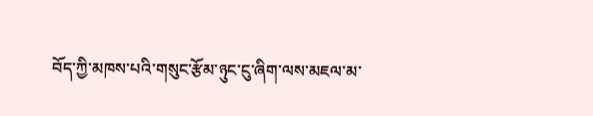བོད་ཀྱི་མཁས་པའི་གསུང་རྩོམ་ཉུང་ངུ་ཞིག་ལས་མཇལ་མ་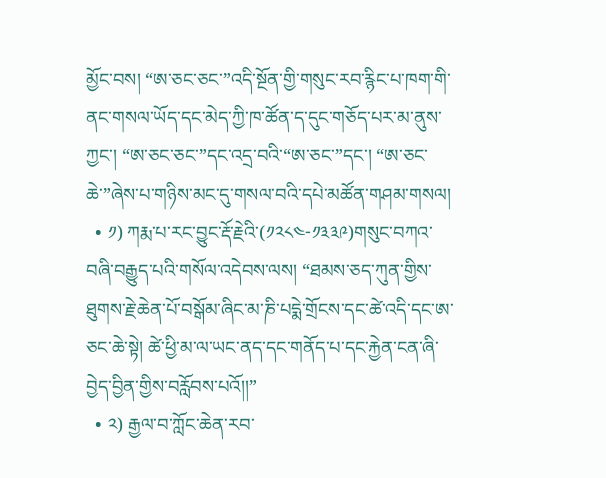མྱོང་བས། “ཨ་ཅང་ཅང་”འདི་སྔོན་གྱི་གསུང་རབ་རྙིང་པ་ཁག་གི་ནང་གསལ་ཡོད་དང་མེད་ཀྱི་ཁ་ཚོན་ད་དུང་གཅོད་པར་མ་ནུས་ཀྱང་། “ཨ་ཅང་ཅང་”དང་འདྲ་བའི་“ཨ་ཅང་”དང་། “ཨ་ཅང་ཆེ་”ཞེས་པ་གཉིས་མང་དུ་གསལ་བའི་དཔེ་མཚོན་གཤམ་གསལ།
  • ༡) ཀརྨ་པ་རང་བྱུང་རྡོ་རྗེའི་(༡༢༨༤-༡༣༣༩)གསུང་བཀའ་བཞི་བརྒྱུད་པའི་གསོལ་འདེབས་ལས། “ཐམས་ཅད་ཀུན་གྱིས་ཐུགས་རྗེ་ཆེན་པོ་བསྒོམ་ཞིང་མ་ཎི་པདྨེ་གྲོངས་དང་ཚེ་འདི་དང་ཨ་ཅང་ཆེ་སྟེ། ཚེ་ཕྱི་མ་ལ་ཡང་ནད་དང་གནོད་པ་དང་རྐྱེན་ངན་ཞི་བྱེད་བྱིན་གྱིས་བརློབས་པའོ།།”
  • ༢) རྒྱལ་བ་ཀློང་ཆེན་རབ་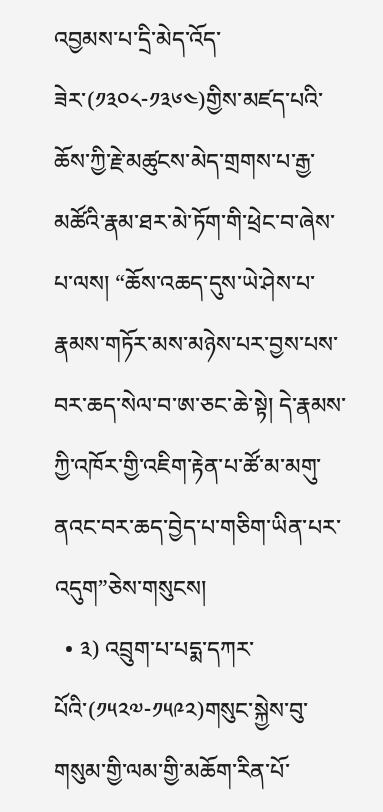འབྱམས་པ་དྲི་མེད་འོད་ཟེར་(༡༣༠༨-༡༣༦༤)གྱིས་མཛད་པའི་ཆོས་ཀྱི་རྗེ་མཚུངས་མེད་གྲགས་པ་རྒྱ་མཚོའི་རྣམ་ཐར་མེ་ཏོག་གི་ཕྲེང་བ་ཞེས་པ་ལས། “ཆོས་འཆད་དུས་ཡེ་ཤེས་པ་རྣམས་གཏོར་མས་མཉེས་པར་བྱས་པས་བར་ཆད་སེལ་བ་ཨ་ཅང་ཆེ་སྟེ། དེ་རྣམས་ཀྱི་འཁོར་གྱི་འཇིག་རྟེན་པ་ཚོ་མ་མགུ་ནའང་བར་ཆད་བྱེད་པ་གཅིག་ཡིན་པར་འདུག”ཅེས་གསུངས།
  • ༣) འབྲུག་པ་པདྨ་དཀར་པོའི་(༡༥༢༧-༡༥༩༢)གསུང་སྐྱེས་བུ་གསུམ་གྱི་ལམ་གྱི་མཆོག་རིན་པོ་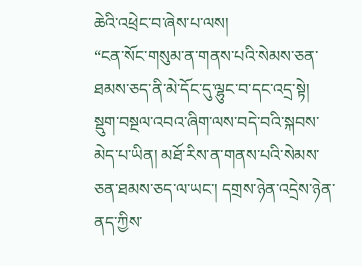ཆེའི་འཕྲེང་བ་ཞེས་པ་ལས།
“ངན་སོང་གསུམ་ན་གནས་པའི་སེམས་ཅན་ཐམས་ཅད་ནི་མེ་དོང་དུ་ལྷུང་བ་དང་འདྲ་སྟེ། སྡུག་བསྔལ་འབའ་ཞིག་ལས་བདེ་བའི་སྐབས་མེད་པ་ཡིན། མཐོ་རིས་ན་གནས་པའི་སེམས་ཅན་ཐམས་ཅད་ལ་ཡང་། དགྲས་ཉེན་འདྲེས་ཉེན་ནད་ཀྱིས་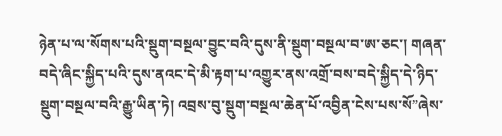ཉེན་པ་ལ་སོགས་པའི་སྡུག་བསྔལ་བྱུང་བའི་དུས་ནི་སྡུག་བསྔལ་བ་ཨ་ཅང་། གཞན་བདེ་ཞིང་སྐྱིད་པའི་དུས་ནའང་དེ་མི་རྟག་པ་འགྱུར་ནས་འགྲོ་བས་བདེ་སྐྱིད་དེ་ཉིད་སྡུག་བསྔལ་བའི་རྒྱུ་ཡིན་ཏེ། འབྲས་བུ་སྡུག་བསྔལ་ཆེན་པོ་འབྱིན་ངེས་པས་སོ”ཞེས་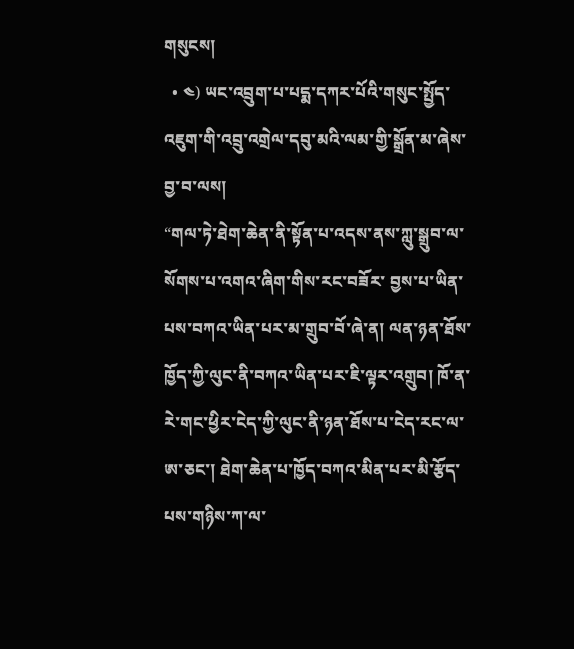གསུངས།
  • ༤) ཡང་འབྲུག་པ་པདྨ་དཀར་པོའི་གསུང་སྤྱོད་འཇུག་གི་འབྲུ་འགྲེལ་དབུ་མའི་ལམ་གྱི་སྒྲོན་མ་ཞེས་བྱ་བ་ལས།
“གལ་ཏེ་ཐེག་ཆེན་ནི་སྟོན་པ་འདས་ནས་ཀླུ་སྒྲུབ་ལ་སོགས་པ་འགའ་ཞིག་གིས་རང་བཟོར་ བྱས་པ་ཡིན་པས་བཀའ་ཡིན་པར་མ་གྲུབ་བོ་ཞེ་ན། ལན་ཉན་ཐོས་ཁྱོད་ཀྱི་ལུང་ནི་བཀའ་ཡིན་པར་ཇི་ལྟར་འགྲུབ། ཁོ་ན་རེ་གང་ཕྱིར་ངེད་ཀྱི་ལུང་ནི་ཉན་ཐོས་པ་ངེད་རང་ལ་ཨ་ཅང་། ཐེག་ཆེན་པ་ཁྱོད་བཀའ་མིན་པར་མི་རྩོད་པས་གཉིས་ཀ་ལ་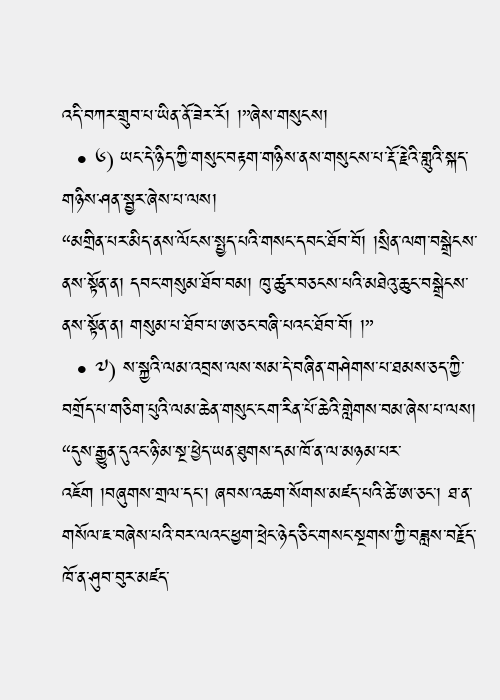འདི་བཀར་གྲུབ་པ་ཡིན་ནོ་ཟེར་རོ། །”ཞེས་གསུངས།
  • ༦) ཡང་དེ་ཉིད་ཀྱི་གསུང་བརྟག་གཉིས་ནས་གསུངས་པ་རྡོ་རྗེའི་གླུའི་སྐད་གཉིས་ཤན་སྦྱར་ཞེས་པ་ལས།
“མགྲིན་པར་མིད་ནས་ལོངས་སྤྱད་པའི་གསང་དབང་ཐོབ་བོ། །སྲིན་ལག་བསྒྲེངས་ནས་སྟོན་ན། དབང་གསུམ་ཐོབ་བམ། ཁུ་ཚུར་བཅངས་པའི་མཐེའུ་ཆུང་བསྒྲེངས་ནས་སྟོན་ན། གསུམ་པ་ཐོབ་པ་ཨ་ཅང་བཞི་པའང་ཐོབ་བོ། །”
  • ༧) ས་སྐྱའི་ལམ་འབྲས་ལས་སམ་དེ་བཞིན་གཤེགས་པ་ཐམས་ཅད་ཀྱི་བགྲོད་པ་གཅིག་པུའི་ལམ་ཆེན་གསུང་ངག་རིན་པོ་ཆེའི་གླེགས་བམ་ཞེས་པ་ལས།
“དུས་རྒྱུན་དུའང་ཉི་མ་སྔ་ཕྱེད་ཡན་ཐུགས་དམ་ཁོ་ན་ལ་མཉམ་པར་འཇོག །བཞུགས་གྲལ་དང་། ཞབས་འཆག་སོགས་མཛད་པའི་ཚེ་ཨ་ཅང་། ཐ་ན་གསོལ་ཇ་བཞེས་པའི་བར་ལའང་ཕྱག་ཕྲེང་ཉེད་ཅིང་གསང་སྔགས་ཀྱི་བཟླས་བརྗོད་ཁོ་ན་ཤུབ་བུར་མཛད་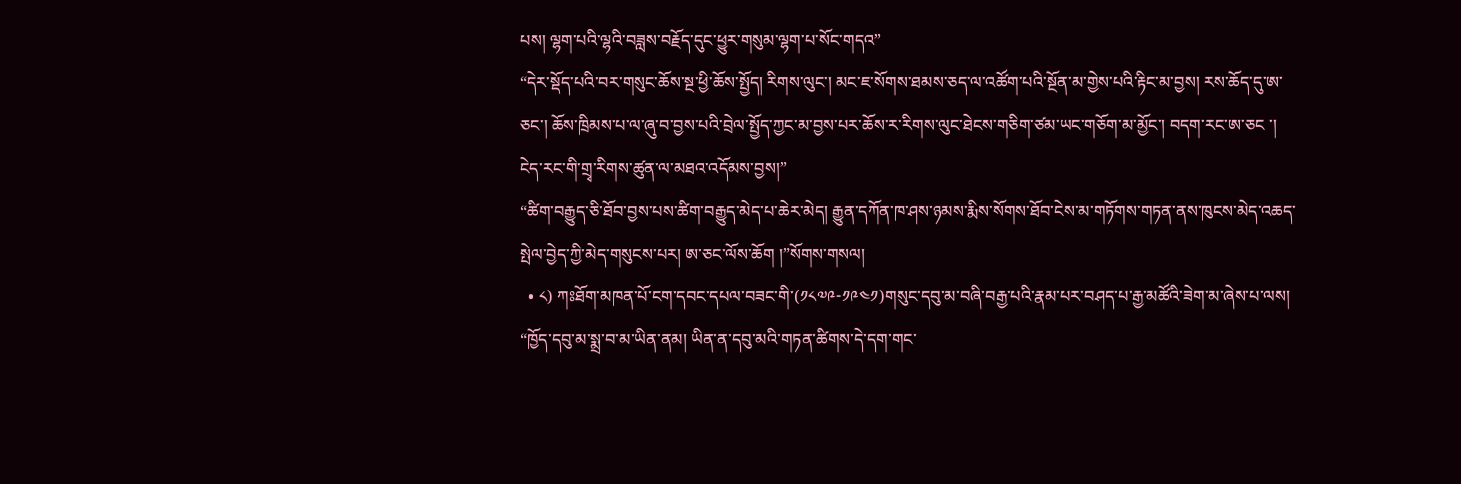པས། ལྷག་པའི་ལྷའི་བཟླས་བརྗོད་དུང་ཕྱུར་གསུམ་ལྷག་པ་སོང་གདའ”
“དེར་སྡོད་པའི་བར་གསུང་ཆོས་སྔ་ཕྱི་ཆོས་སྤྱོད། རིགས་ལུང་། མང་ཇ་སོགས་ཐམས་ཅད་ལ་འཚོག་པའི་སྔོན་མ་གྱེས་པའི་རྟིང་མ་བྱས། རས་ཆོད་དུ་ཨ་ཅང་། ཆོས་ཁྲིམས་པ་ལ་ཞུ་བ་བྱས་པའི་བྲེལ་སྤྱོད་ཀྱང་མ་བྱས་པར་ཆོས་ར་རིགས་ལུང་ཐེངས་གཅིག་ཙམ་ཡང་གཅོག་མ་མྱོང་། བདག་རང་ཨ་ཅང ་། ངེད་རང་གི་གྲྭ་རིགས་ཚུན་ལ་མཐའ་འདོམས་བྱས།”
“ཚིག་བརྒྱུད་ཅི་ཐོབ་བྱས་པས་ཚིག་བརྒྱུད་མེད་པ་ཆེར་མེད། རྒྱུན་དཀོན་ཁ་ཤས་ཉམས་རྨིས་སོགས་ཐོབ་ངེས་མ་གཏོགས་གཏན་ནས་ཁུངས་མེད་འཆད་སྤེལ་བྱེད་ཀྱི་མེད་གསུངས་པར། ཨ་ཅང་ལོས་ཆོག །”སོགས་གསལ།
  • ༨) ཀཿཐོག་མཁན་པོ་ངག་དབང་དཔལ་བཟང་གི་(༡༨༧༩-༡༩༤༡)གསུང་དབུ་མ་བཞི་བརྒྱ་པའི་རྣམ་པར་བཤད་པ་རྒྱ་མཚོའི་ཟེག་མ་ཞེས་པ་ལས།
“ཁྱོད་དབུ་མ་སྨྲ་བ་མ་ཡིན་ནམ། ཡིན་ན་དབུ་མའི་གཏན་ཚིགས་དེ་དག་གང་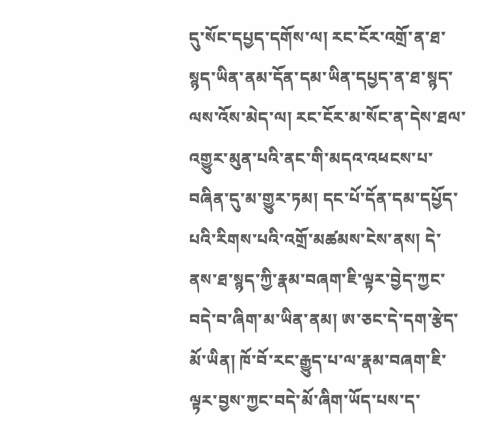དུ་སོང་དཔྱད་དགོས་ལ། རང་ངོར་འགྲོ་ན་ཐ་སྙད་ཡིན་ནམ་དོན་དམ་ཡིན་དཔྱད་ན་ཐ་སྙད་ལས་འོས་མེད་ལ། རང་ངོར་མ་སོང་ན་དེས་ཐལ་འགྱུར་མུན་པའི་ནང་གི་མདའ་འཕངས་པ་བཞིན་དུ་མ་གྱུར་ཏམ། དང་པོ་དོན་དམ་དཔྱོད་པའི་རིགས་པའི་འགྲོ་མཚམས་ངེས་ནས། དེ་ནས་ཐ་སྙད་ཀྱི་རྣམ་བཞག་ཇི་ལྟར་བྱེད་ཀྱང་བདེ་བ་ཞིག་མ་ཡིན་ནམ། ཨ་ཅང་དེ་དག་རྩེད་མོ་ཡིན། ཁོ་བོ་རང་རྒྱུད་པ་ལ་རྣམ་བཞག་ཇི་ལྟར་བྱས་ཀྱང་བདེ་མོ་ཞིག་ཡོད་པས་ད་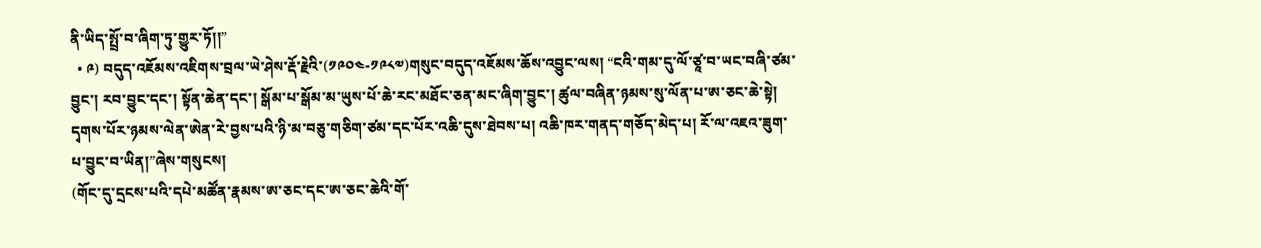ནི་ཡིད་སྤྲོ་བ་ཞིག་ཏུ་གྱུར་ཏོ།།”
  • ༩) བདུད་འཇོམས་འཇིགས་བྲལ་ཡེ་ཤེས་རྡོ་རྗེའི་(༡༩༠༤-༡༩༨༧)གསུང་བདུད་འཇོམས་ཆོས་འབྱུང་ལས། “ངའི་གམ་དུ་ལོ་ཙཱ་བ་ཡང་བཞི་ཙམ་བྱུང་། རབ་བྱུང་དང་། སྟོན་ཆེན་དང་། སྒོམ་པ་སྒོམ་མ་ཡུས་པོ་ཆེ་རང་མཐོང་ཅན་མང་ཞིག་བྱུང་། ཚུལ་བཞིན་ཉམས་སུ་ལོན་པ་ཨ་ཅང་ཆེ་སྟེ། དྭགས་པོར་ཉམས་ལེན་ཨེན་རེ་བྱས་པའི་ཉི་མ་བཅུ་གཅིག་ཙམ་དང་པོར་འཆི་དུས་ཐེབས་པ། འཆི་ཁར་གནད་གཅོད་མེད་པ། རོ་ལ་འཇའ་ཟུག་པ་བྱུང་བ་ཡིན།”ཞེས་གསུངས།
(གོང་དུ་དྲངས་པའི་དཔེ་མཚོན་རྣམས་ཨ་ཅང་དང་ཨ་ཅང་ཆེའི་གོ་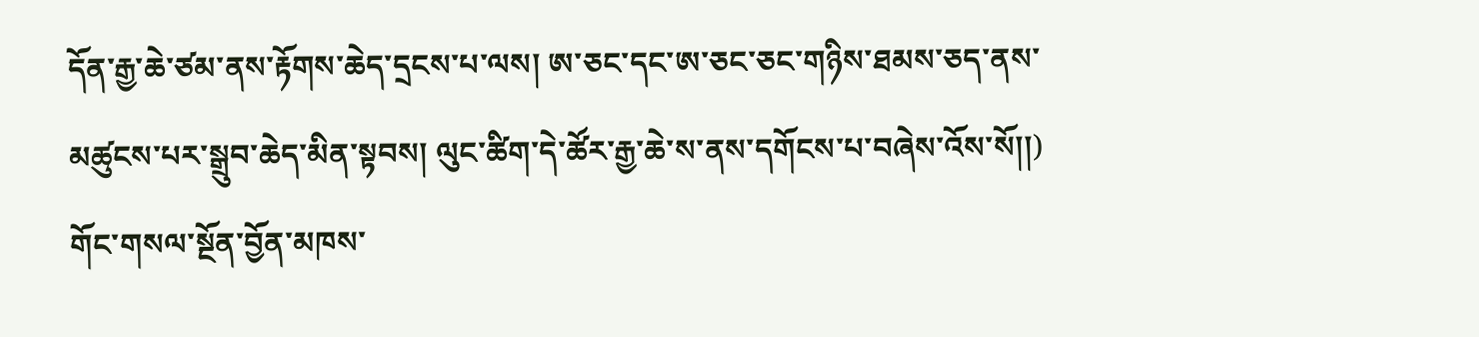དོན་རྒྱ་ཆེ་ཙམ་ནས་རྟོགས་ཆེད་དྲངས་པ་ལས། ཨ་ཅང་དང་ཨ་ཅང་ཅང་གཉིས་ཐམས་ཅད་ནས་མཚུངས་པར་སྒྲུབ་ཆེད་མིན་སྟབས། ལུང་ཚིག་དེ་ཚོར་རྒྱ་ཆེ་ས་ནས་དགོངས་པ་བཞེས་འོས་སོ།།)
གོང་གསལ་སྔོན་བྱོན་མཁས་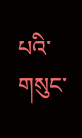པའི་གསུང་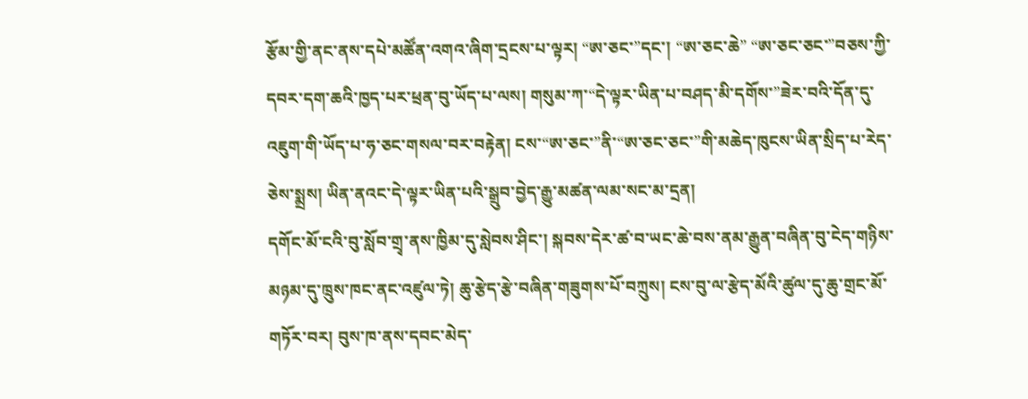རྩོམ་གྱི་ནང་ནས་དཔེ་མཚོན་འགའ་ཞིག་དྲངས་པ་ལྟར། “ཨ་ཅང་”དང་། “ཨ་ཅང་ཆེ” “ཨ་ཅང་ཅང་”བཅས་ཀྱི་དབར་དག་ཆའི་ཁྱད་པར་ཕྲན་བུ་ཡོད་པ་ལས། གསུམ་ཀ་“དེ་ལྟར་ཡིན་པ་བཤད་མི་དགོས་”ཟེར་བའི་དོན་དུ་འཇུག་གི་ཡོད་པ་ཧ་ཅང་གསལ་བར་བརྟེན། ངས་“ཨ་ཅང་”ནི་“ཨ་ཅང་ཅང་”གི་མཆེད་ཁུངས་ཡིན་སྲིད་པ་རེད་ཅེས་སྨྲས། ཡིན་ནའང་དེ་ལྟར་ཡིན་པའི་སྒྲུབ་བྱེད་རྒྱུ་མཚན་ལམ་སང་མ་དྲན།
དགོང་མོ་ངའི་བུ་སློབ་གྲྭ་ནས་ཁྱིམ་དུ་སླེབས་ཤིང་། སྐབས་དེར་ཚ་བ་ཡང་ཆེ་བས་ནམ་རྒྱུན་བཞིན་བུ་ངེད་གཉིས་མཉམ་དུ་ཁྲུས་ཁང་ནང་འཛུལ་ཏེ། ཆུ་རྩེད་རྩེ་བཞིན་གཟུགས་པོ་བཀྲུས། ངས་བུ་ལ་རྩེད་མོའི་ཚུལ་དུ་ཆུ་གྲང་མོ་གཏོར་བར། བུས་ཁ་ནས་དབང་མེད་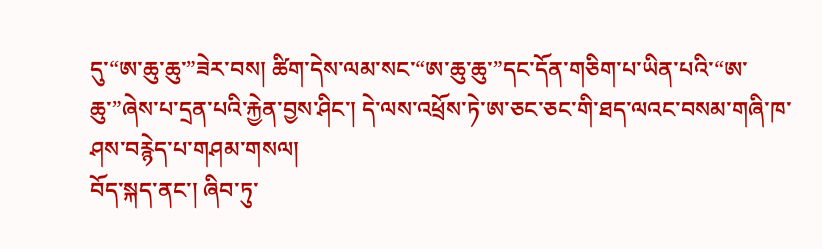དུ་“ཨ་ཆུ་ཆུ་”ཟེར་བས། ཚིག་དེས་ལམ་སང་“ཨ་ཆུ་ཆུ་”དང་དོན་གཅིག་པ་ཡིན་པའི་“ཨ་ཆུ་”ཞེས་པ་དྲན་པའི་རྐྱེན་བྱས་ཤིང་། དེ་ལས་འཕྲོས་ཏེ་ཨ་ཅང་ཅང་གི་ཐད་ལའང་བསམ་གཞི་ཁ་ཤས་བརྙེད་པ་གཤམ་གསལ།
བོད་སྐད་ནང་། ཞིབ་ཏུ་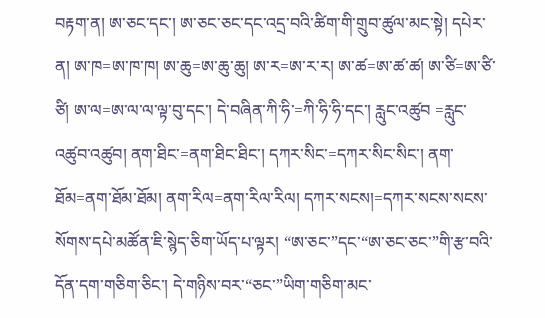བརྟག་ན། ཨ་ཅང་དང་། ཨ་ཅང་ཅང་དང་འདྲ་བའི་ཚིག་གི་གྲུབ་ཚུལ་མང་སྟེ། དཔེར་ན། ཨ་ཁ=ཨ་ཁ་ཁ། ཨ་ཆུ=ཨ་ཆུ་ཆུ། ཨ་ར=ཨ་ར་ར། ཨ་ཚ=ཨ་ཚ་ཚ། ཨ་ཙི=ཨ་ཙི་ཙི། ཨ་ལ=ཨ་ལ་ལ་ལྟ་བུ་དང་། དེ་བཞིན་ཀི་ཧི་=ཀི་ཧི་ཧི་དང་། རླུང་འཚུབ =རླུང་འཚུབ་འཚུབ། ནག་ཐིང་=ནག་ཐིང་ཐིང་། དཀར་སིང་=དཀར་སིང་སིང་། ནག་ཐོམ=ནག་ཐོམ་ཐོམ། ནག་རིལ=ནག་རིལ་རིལ། དཀར་སངས།=དཀར་སངས་སངས་སོགས་དཔེ་མཚོན་ཇི་སྙེད་ཅིག་ཡོད་པ་ལྟར། “ཨ་ཅང་”དང་“ཨ་ཅང་ཅང་”གི་རྩ་བའི་དོན་དག་གཅིག་ཅིང་། དེ་གཉིས་བར་“ཅང་”ཡིག་གཅིག་མང་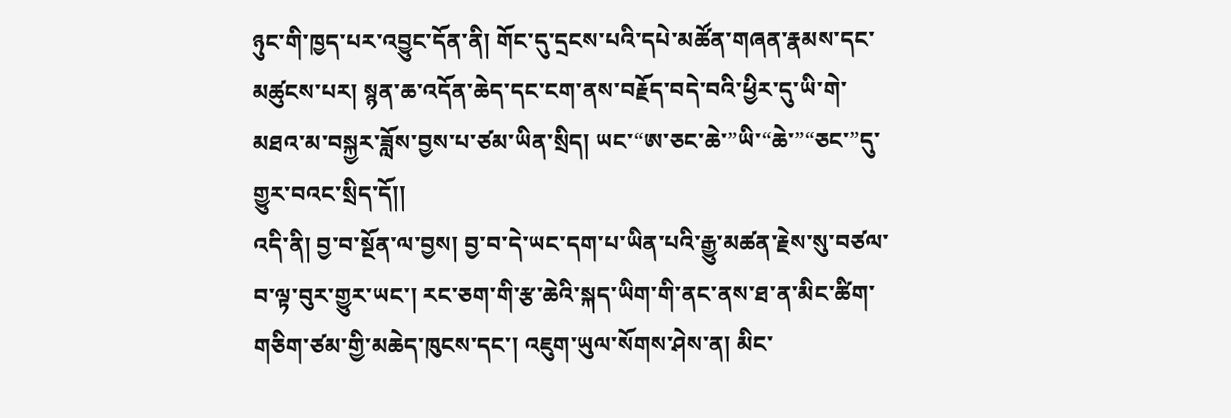ཉུང་གི་ཁྱད་པར་འབྱུང་དོན་ནི། གོང་དུ་དྲངས་པའི་དཔེ་མཚོན་གཞན་རྣམས་དང་མཚུངས་པར། སྙན་ཆ་འདོན་ཆེད་དང་ངག་ནས་བརྗོད་བདེ་བའི་ཕྱིར་དུ་ཡི་གེ་མཐའ་མ་བསྐྱར་ཟློས་བྱས་པ་ཙམ་ཡིན་སྲིད། ཡང་“ཨ་ཅང་ཆེ་”ཡི་“ཆེ་”“ཅང་”དུ་གྱུར་བའང་སྲིད་དོ།།
འདི་ནི། བྱ་བ་སྔོན་ལ་བྱས། བྱ་བ་དེ་ཡང་དག་པ་ཡིན་པའི་རྒྱུ་མཚན་རྗེས་སུ་བཙལ་བ་ལྟ་བུར་གྱུར་ཡང་། རང་ཅག་གི་རྩ་ཆེའི་སྐད་ཡིག་གི་ནང་ནས་ཐ་ན་མིང་ཚིག་གཅིག་ཙམ་གྱི་མཆེད་ཁུངས་དང་། འཇུག་ཡུལ་སོགས་ཤེས་ན། མིང་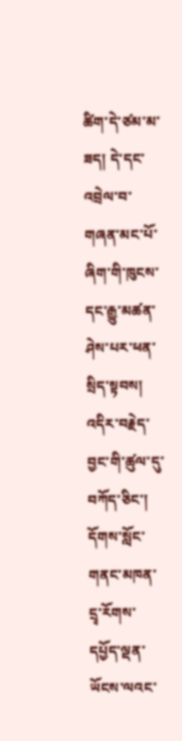ཚིག་དེ་ཙམ་མ་ཟད། དེ་དང་འབྲེལ་བ་གཞན་མང་པོ་ཞིག་གི་ཁུངས་དང་རྒྱུ་མཚན་ཤེས་པར་ཕན་སྲིད་སྟབས། འདིར་བརྗེད་བྱང་གི་ཚུལ་དུ་བཀོད་ཅིང་། དོགས་སློང་གནང་མཁན་དྲྭ་རོགས་དཔྱོད་ལྡན་ཡོངས་ལའང་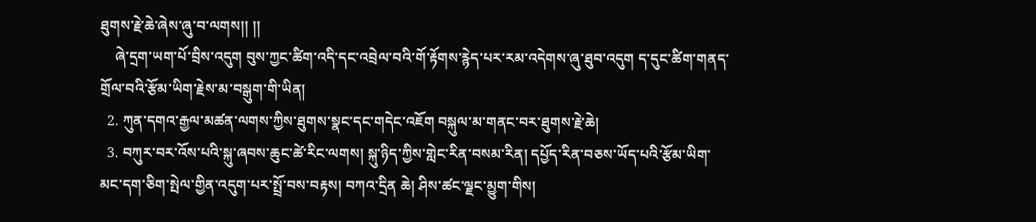ཐུགས་རྗེ་ཆེ་ཞེས་ཞུ་བ་ལགས།། །།
    ཞེ་དྲག་ཡག་པོ་བྲིས་འདུག བུས་ཀྱང་ཚིག་འདི་དང་འབྲེལ་བའི་གོ་རྟོགས་རྙེད་པར་རམ་འདེགས་ཞུ་ཐུབ་འདུག ད་དུང་ཚིག་གནད་གྲོལ་བའི་རྩོམ་ཡིག་རྗེས་མ་བསྒུག་གི་ཡིན།
  2. ཀུན་དགའ་རྒྱལ་མཚན་ལགས་ཀྱིས་ཐུགས་སྣང་དང་གདེང་འཇོག བསྐུལ་མ་གནང་བར་ཐུགས་རྗེ་ཆེ།
  3. བཀུར་བར་འོས་པའི་སྐུ་ཞབས་ཆུང་ཚེ་རིང་ལགས། སྐུ་ཉིད་ཀྱིས་གླེང་རིན་བསམ་རིན། དཔྱོད་རིན་བཅས་ཡོད་པའི་རྩོམ་ཡིག་མང་དག་ཅིག་སྤེལ་གྱིན་འདུག་པར་སྤྲོ་བས་བརྟས། བཀའ་དྲིན ཆེ། ཤིས་ཚང་ལྗང་མྱུག་གིས།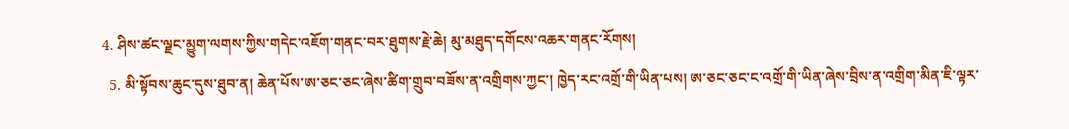4. ཤིས་ཚང་ལྗང་མྱུག་ལགས་ཀྱིས་གདེང་འཇོག་གནང་བར་ཐུགས་རྗེ་ཆེ། མུ་མཐུད་དགོངས་འཆར་གནང་རོགས།
  5. མི་སྟོབས་ཆུང་དུས་ཐུབ་ན། ཆེན་པོས་ཨ་ཅང་ཅང་ཞེས་ཚིག་གྲུབ་བཟོས་ན་འགྲིགས་ཀྱང་། ཁྱེད་རང་འགྲོ་གི་ཡིན་པས། ཨ་ཅང་ཅང་ང་འགྲོ་གི་ཡིན་ཞེས་བྲིས་ན་འགྲིག་མིན་ཇི་ལྟར་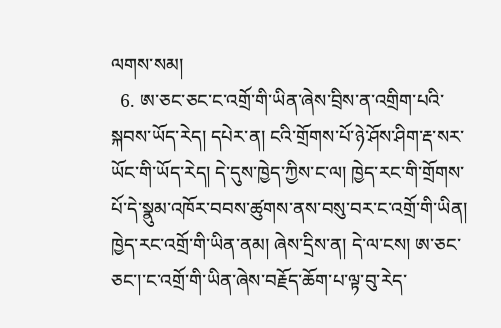ལགས་སམ།
  6. ཨ་ཅང་ཅང་ང་འགྲོ་གི་ཡིན་ཞེས་བྲིས་ན་འགྲིག་པའི་སྐབས་ཡོད་རེད། དཔེར་ན། ངའི་གྲོགས་པོ་ཉེ་ཤོས་ཤིག་རྡ་སར་ཡོང་གི་ཡོད་རེད། དེ་དུས་ཁྱེད་ཀྱིས་ང་ལ། ཁྱེད་རང་གི་གྲོགས་པོ་དེ་སྣུམ་འཁོར་བབས་ཚུགས་ནས་བསུ་བར་ང་འགྲོ་གི་ཡིན། ཁྱེད་རང་འགྲོ་གི་ཡིན་ནམ། ཞེས་དྲིས་ན། དེ་ལ་ངས། ཨ་ཅང་ཅང་།་ང་འགྲོ་གི་ཡིན་ཞེས་བརྗོད་ཆོག་པ་ལྟ་བུ་རེད་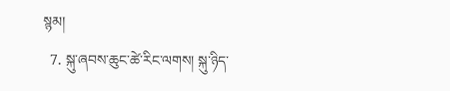སྙམ།
  7. སྐུ་ཞབས་ཆུང་ཚེ་རིང་ལགས། སྐུ་ཉིད་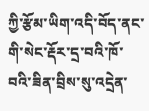ཀྱི་རྩོམ་ཡིག་འདི་བོད་ནང་གི་སེང་རྡོར་དྲ་བའི་ཁོ་བའི་ཟིན་བྲིས་སུ་འདྲེན་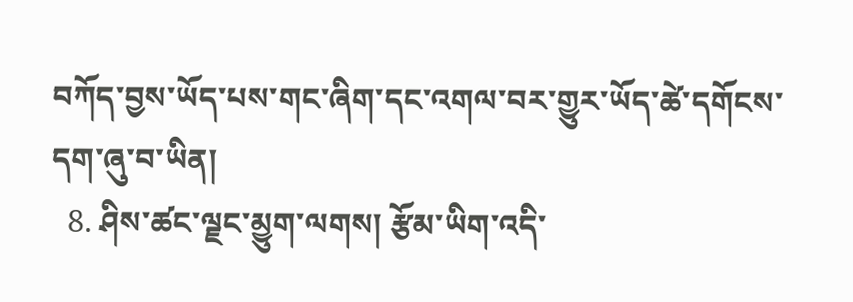བཀོད་བྱས་ཡོད་པས་གང་ཞིག་དང་འགལ་བར་གྱུར་ཡོད་ཚེ་དགོངས་དག་ཞུ་བ་ཡིན།
  8. ཤིས་ཚང་ལྗང་མྱུག་ལགས། རྩོམ་ཡིག་འདི་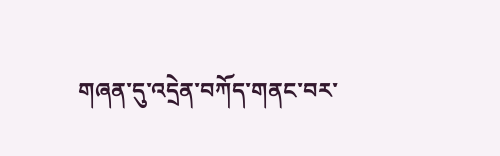གཞན་དུ་འདྲེན་བཀོད་གནང་བར་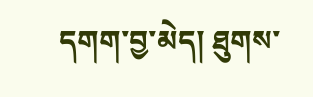དགག་བྱ་མེད། ཐུགས་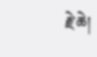རྗེ་ཆེ།